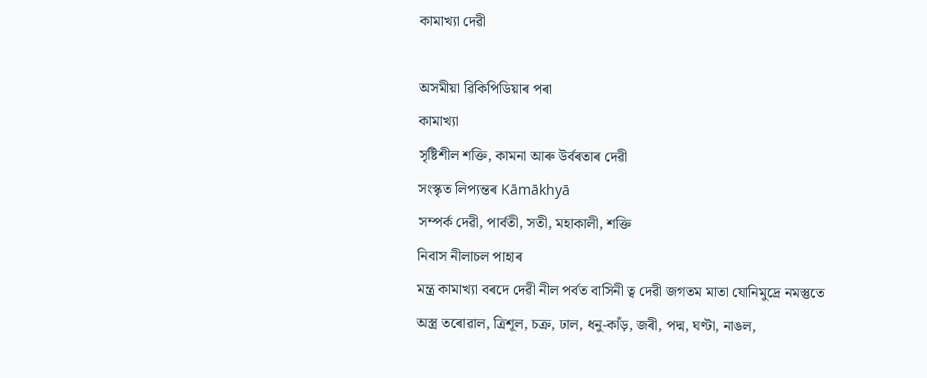কামাখ্যা দেৱী

অসমীয়া ৱিকিপিডিয়াৰ পৰা
কামাখ্যা
সৃষ্টিশীল শক্তি, কামনা আৰু উৰ্বৰতাৰ দেৱী
সংস্কৃত লিপ্যন্তৰ Kāmākhyā
সম্পৰ্ক দেৱী, পাৰ্বতী, সতী, মহাকালী, শক্তি
নিবাস নীলাচল পাহাৰ
মন্ত্ৰ কামাখ্যা বৰদে দেৱী নীল পৰ্বত বাসিনী ত্ব দেৱী জগতম মাতা যোনিমুদ্ৰে নমস্তুতে
অস্ত্ৰ তৰোৱাল, ত্ৰিশূল, চক্ৰ, ঢাল, ধনু-কাঁ‌ড়, জৰী, পদ্ম, ঘণ্টা, নাঙল,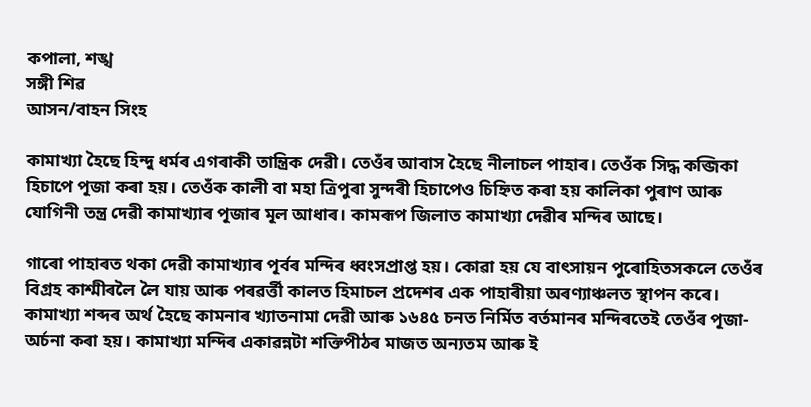কপালা, শঙ্খ
সঙ্গী শিৱ
আসন/বাহন সিংহ

কামাখ্যা হৈছে হিন্দু ধৰ্মৰ এগৰাকী তান্ত্ৰিক দেৱী। তেওঁৰ আবাস হৈছে নীলাচল পাহাৰ। তেওঁক সিদ্ধ কব্জিকা হিচাপে পূজা কৰা হয়। তেওঁক কালী বা মহা ত্ৰিপুৰা সুন্দৰী হিচাপেও চিহ্নিত কৰা হয় কালিকা পুৰাণ আৰু যোগিনী তন্ত্ৰ দেৱী কামাখ্যাৰ পূজাৰ মূল আধাৰ। কামৰূপ জিলাত কামাখ্যা দেৱীৰ মন্দিৰ আছে।

গাৰো পাহাৰত থকা দেৱী কামাখ্যাৰ পূৰ্বৰ মন্দিৰ ধ্বংসপ্ৰাপ্ত হয়। কোৱা হয় যে বাৎসায়ন পুৰোহিতসকলে তেওঁৰ বিগ্ৰহ কাশ্মীৰলৈ লৈ যায় আৰু পৰৱৰ্ত্তী কালত হিমাচল প্ৰদেশৰ এক পাহাৰীয়া অৰণ্যাঞ্চলত স্থাপন কৰে। কামাখ্যা শব্দৰ অৰ্থ হৈছে কামনাৰ খ্যাতনামা দেৱী আৰু ১৬৪৫ চনত নিৰ্মিত বৰ্তমানৰ মন্দিৰতেই তেওঁৰ পূজা-অৰ্চনা কৰা হয়। কামাখ্যা মন্দিৰ একাৱন্নটা শক্তিপীঠৰ মাজত অন্যতম আৰু ই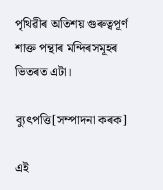পৃথিৱীৰ অতিশয় গুৰুত্বপূৰ্ণ শাক্ত পন্থাৰ মন্দিৰসমূহৰ ভিতৰত এটা।

ব্যুৎপত্তি[সম্পাদনা কৰক]

এই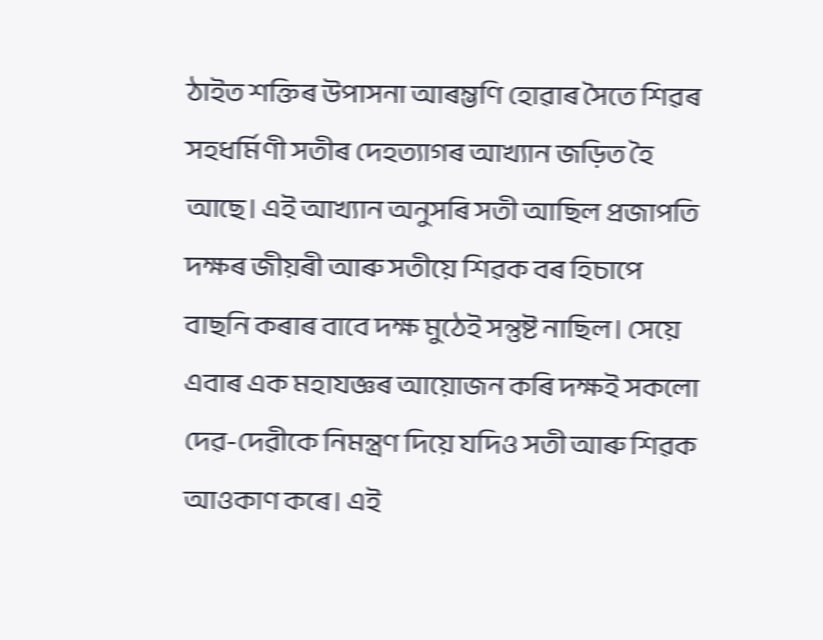ঠাইত শক্তিৰ উপাসনা আৰম্ভণি হোৱাৰ সৈতে শিৱৰ সহধৰ্মিণী সতীৰ দেহত্যাগৰ আখ্যান জড়িত হৈ আছে। এই আখ্যান অনুসৰি সতী আছিল প্ৰজাপতি দক্ষৰ জীয়ৰী আৰু সতীয়ে শিৱক বৰ হিচাপে বাছনি কৰাৰ বাবে দক্ষ মুঠেই সন্তুষ্ট নাছিল। সেয়ে এবাৰ এক মহাযজ্ঞৰ আয়োজন কৰি দক্ষই সকলো দেৱ-দেৱীকে নিমন্ত্ৰণ দিয়ে যদিও সতী আৰু শিৱক আওকাণ কৰে। এই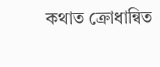কথাত ক্ৰোধান্বিত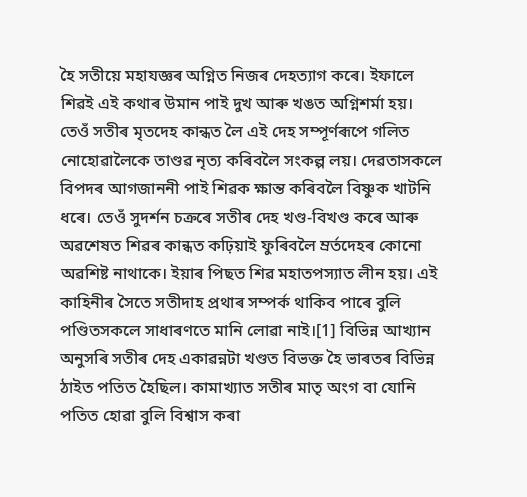হৈ সতীয়ে মহাযজ্ঞৰ অগ্নিত নিজৰ দেহত্যাগ কৰে। ইফালে শিৱই এই কথাৰ উমান পাই দুখ আৰু খঙত অগ্নিশৰ্মা হয়। তেওঁ সতীৰ মৃতদেহ কান্ধত লৈ এই দেহ সম্পূৰ্ণৰূপে গলিত নোহোৱালৈকে তাণ্ডৱ নৃত্য কৰিবলৈ সংকল্প লয়। দেৱতাসকলে বিপদৰ আগজাননী পাই শিৱক ক্ষান্ত কৰিবলৈ বিষ্ণুক খাটনি ধৰে। তেওঁ সুদৰ্শন চক্ৰৰে সতীৰ দেহ খণ্ড-বিখণ্ড কৰে আৰু অৱশেষত শিৱৰ কান্ধত কঢ়িয়াই ফুৰিবলৈ ম্ৰৰ্তদেহৰ কোনো অৱশিষ্ট নাথাকে। ইয়াৰ পিছত শিৱ মহাতপস্যাত লীন হয়। এই কাহিনীৰ সৈতে সতীদাহ প্ৰথাৰ সম্পৰ্ক থাকিব পাৰে বুলি পণ্ডিতসকলে সাধাৰণতে মানি লোৱা নাই।[1] বিভিন্ন আখ্যান অনুসৰি সতীৰ দেহ একাৱন্নটা খণ্ডত বিভক্ত হৈ ভাৰতৰ বিভিন্ন ঠাইত পতিত হৈছিল। কামাখ্যাত সতীৰ মাতৃ অংগ বা যোনি পতিত হোৱা বুলি বিশ্বাস কৰা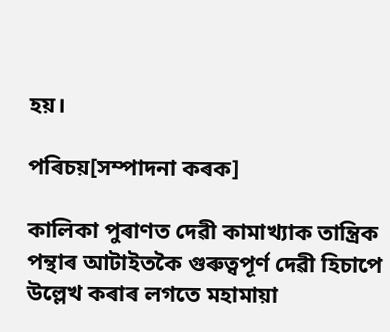হয়।

পৰিচয়[সম্পাদনা কৰক]

কালিকা পুৰাণত দেৱী কামাখ্যাক তান্ত্ৰিক পন্থাৰ আটাইতকৈ গুৰুত্বপূৰ্ণ দেৱী হিচাপে উল্লেখ কৰাৰ লগতে মহামায়া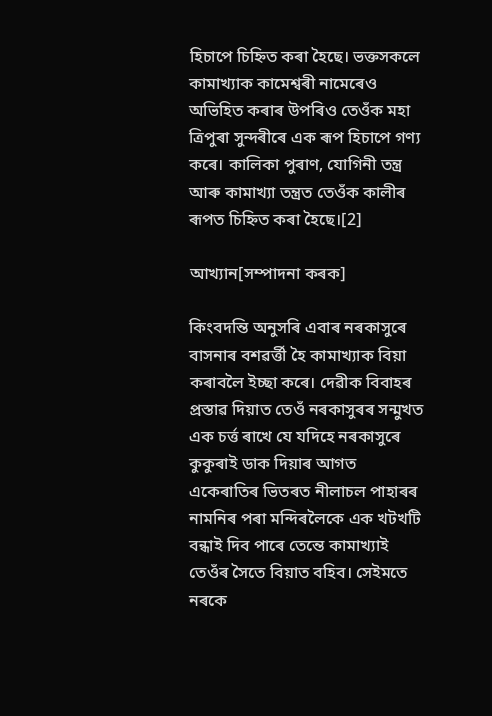হিচাপে চিহ্নিত কৰা হৈছে। ভক্তসকলে কামাখ্যাক কামেশ্বৰী নামেৰেও অভিহিত কৰাৰ উপৰিও তেওঁক মহা ত্ৰিপুৰা সুন্দৰীৰে এক ৰূপ হিচাপে গণ্য কৰে। কালিকা পুৰাণ, যোগিনী তন্ত্ৰ আৰু কামাখ্যা তন্ত্ৰত তেওঁক কালীৰ ৰূপত চিহ্নিত কৰা হৈছে।[2]

আখ্যান[সম্পাদনা কৰক]

কিংবদন্তি অনুসৰি এবাৰ নৰকাসুৰে বাসনাৰ বশৱৰ্ত্তী হৈ কামাখ্যাক বিয়া কৰাবলৈ ইচ্ছা কৰে। দেৱীক বিবাহৰ প্ৰস্তাৱ দিয়াত তেওঁ নৰকাসুৰৰ সন্মুখত এক চৰ্ত্ত ৰাখে যে যদিহে নৰকাসুৰে কুকুৰাই ডাক দিয়াৰ আগত একেৰাতিৰ ভিতৰত নীলাচল পাহাৰৰ নামনিৰ পৰা মন্দিৰলৈকে এক খটখটি বন্ধাই দিব পাৰে তেন্তে কামাখ্যাই তেওঁৰ সৈতে বিয়াত বহিব। সেইমতে নৰকে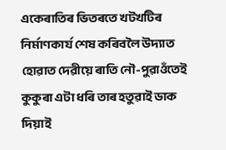একেৰাতিৰ ভিতৰতে খটখটিৰ নিৰ্মাণকাৰ্য শেষ কৰিবলৈ উদ্যাত হোৱাত দেৱীয়ে ৰাতি নৌ-পুৱাওঁ‌তেই কুকুৰা এটা ধৰি তাৰ হতুৱাই ডাক দিয়াই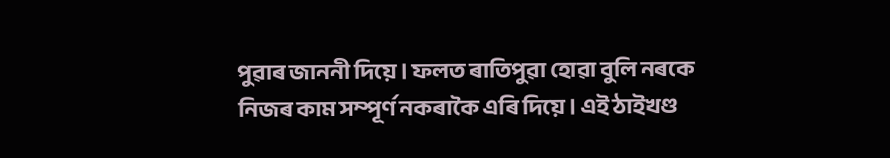পুৱাৰ জাননী দিয়ে। ফলত ৰাতিপুৱা হোৱা বুলি নৰকে নিজৰ কাম সম্পূৰ্ণ নকৰাকৈ এৰি দিয়ে। এই ঠাইখণ্ড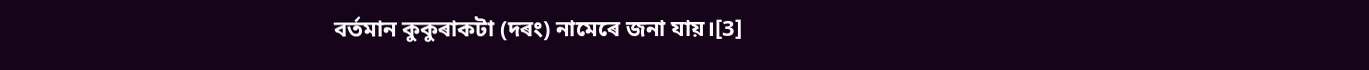বৰ্তমান কুকুৰাকটা (দৰং) নামেৰে জনা যায়।[3]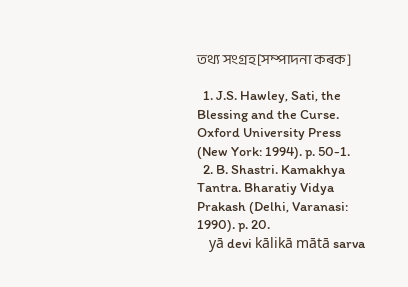তথ্য সংগ্ৰহ[সম্পাদনা কৰক]

  1. J.S. Hawley, Sati, the Blessing and the Curse. Oxford University Press (New York: 1994). p. 50-1.
  2. B. Shastri. Kamakhya Tantra. Bharatiy Vidya Prakash (Delhi, Varanasi: 1990). p. 20.
    yā devi kālikā mātā sarva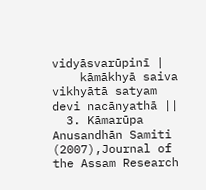vidyāsvarūpinī |
    kāmākhyā saiva vikhyātā satyam devi nacānyathā ||
  3. Kāmarūpa Anusandhān Samiti (2007),Journal of the Assam Research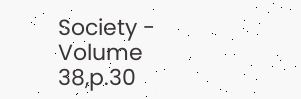Society - Volume 38,p.30